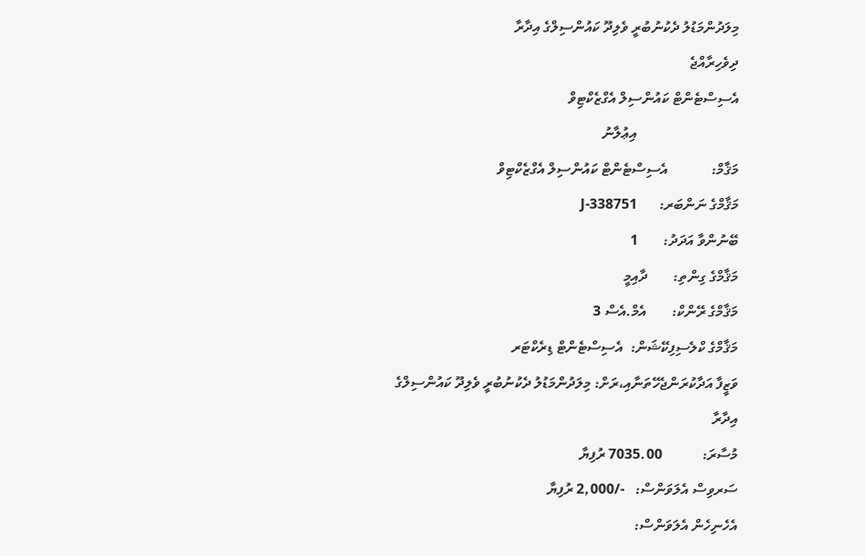މިލަދުންމަޑުލު ދެކުނުބުރީ ވެލިދޫ ކައުންސިލްގެ އިދާރާ
ދިވެހިރާއްޖެ
އެސިސްޓެންޓް ކައުންސިލް އެގްޒެކްޓިވް
                            އިޢުލާނު
މަޤާމް:            އެސިސްޓެންޓް ކައުންސިލް އެގްޒެކްޓިވް
މަޤާމްގެ ނަންބަރ:      J-338751
ބޭނުންވާ އަދަދު:       1
މަޤާމްގެ ގިންތި:       ދާއިމީ
މަޤާމްގެ ރޭންކް:       އެމް.އެސް 3
މަޤާމްގެ ކްލެސިފިކޭޝަން:  އެސިސްޓެންޓް ޑިރެކްޓަރ
ވަޒީފާ އަދާކުރަންޖެހޭތަނާއި،ރަށް: މިލަދުންމަޑުލު ދެކުނުބުރީ ވެލިދޫ ކައުންސިލްގެ އިދާރާ
މުސާރަ:           7035.00 ރުފިޔާ
ސަރވިސް އެލަވަންސް:   -/2,000 ރުފިޔާ
އެހެނިހެން އެލަވަންސް: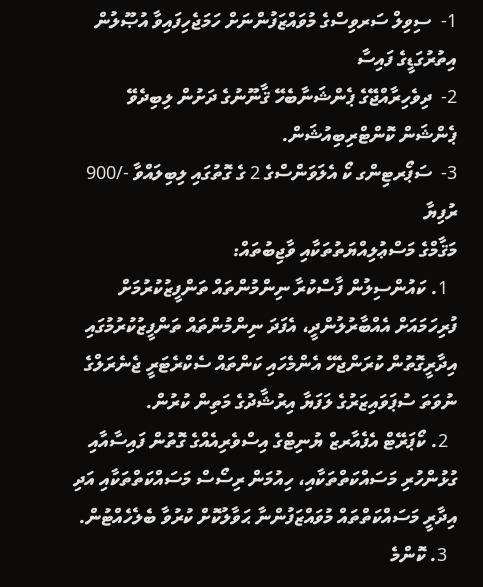1-  ސިވިލް ސަރވިސްގެ މުވައްޒަފުންނަށް ހަމަޖެހިފައިވާ އުޞޫލުން އިތުރުގަޑީގެ ފައިސާ
2-  ދިވެހިރާއްޖޭގެ ޕެންޝަނާބެހޭ ޤާނޫނުގެ ދަށުން ލިބިދެވޭ ޕެންޝަން ކޮންޓްރިބިއުޝަން.
3-  ސަޕޯރޓިންގ ކޯ އެލަވަންސްގެ 2 ގެ ގޮތުގައި ލިބިލައްވާ -/900 ރުފިޔާ
މަޤާމްގެ މަސްޢުލިއްޔަތުތަކާއި ވާޖިބުތައް:
  1. ކައުންސިލުން ފާސްކުރާ ނިންމުންތައް ތަންފީޒުކުރުމަށް ފުރިހަމައަށް އެއްބާރުލުންދީ، އެފަދަ ނިންމުންތައް ތަންފީޒުކުރުމުގައި އިދާރީގޮތުން ކުރަންޖެހޭ އެންމެހައި ކަންތައް ސެކްރެޓަރީ ޖެނެރަލްގެ ނުވަތަ ސުޕަވައިޒަރުގެ ލަފަޔާ އިރުޝާދުގެ މަތިން ކުރުން.
  2. ކޯޕަރޭޓް އެފެއާރޒް ޔުނިޓްގެ އިސްވެރިއެއްގެ ގޮތުން ފައިސާއާއި ގުޅުންހުރި މަސައްކަތްތަކާއި، ހިއުމަން ރިސޯސް މަސައްކަތްތަކާއި އަދި އިދާރީ މަސައްކަތްތައް މުވައްޒަފުންނާ ޙަވާލުކޮށް ކުރުވާ ބެލެހެއްޓުން.
  3. ކޮންމެ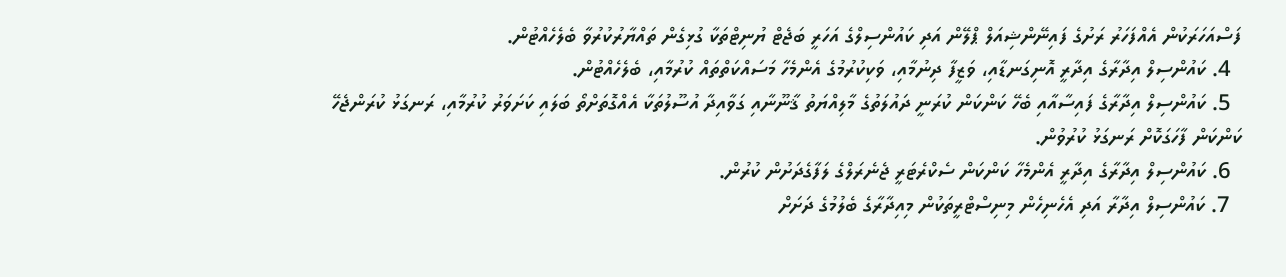ފަސްއަހަރަކުން އެއްފަހަރު ރަށުގެ ފައިނޭންޝިއަލް ޕްލޭން އަދި ކައުންސިލްގެ އަހަރީ ބަޖެޓް ޔުނިޓްތަކާ ގުޅިގެން ތައްޔާރުކުރުވާ ބެލެހެއްޓުން.
  4. ކައުންސިލް އިދާރާގެ އިދާރީ އޮނިގަނޑާއި، ވަޒީފާ ދިނުމާއި، ވަކިކުރުމުގެ އެންމެހާ މަސައްކަތްތައް ކުރުމާއި، ބެލެހެއްޓުން.
  5. ކައުންސިލް އިދާރާގެ ފައިސާއާއި ބެހޭ ކަންކަން ކުރަނީ ދައުލަތުގެ މާލިއްޔަތު ޤާނޫނާއި ގަވާއިދާ އުސޫލުތަކާ އެއްގޮތަށްތޯ ބަލައި ކަށަވަރު ކުރުމާއި، ރަނގަޅު ކުރަންޖެހޭ ކަންކަން ފާހަގަކޮށް ރަނގަޅު ކުރުވުން.
  6. ކައުންސިލް އިދާރާގެ އިދާރީ އެންމެހާ ކަންކަން ސެކްރެޓަރީ ޖެނެރަލްގެ ލަފާގެދަށުން ކުރުން.
  7. ކައުންސިލް އިދާރާ އަދި އެހެނިހެން މިނިސްޓްރީތަކުން މިއިދާރާގެ ބެލުމުގެ ދަށަށް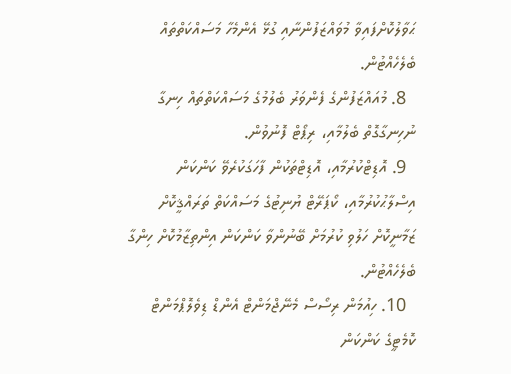ޙަވާލުކޮށްފައިވާ މުވައްޒަފުންނާއި ގުޅޭ އެންމެހާ މަސައްކަތްތައް ބެލެހެއްޓުން.
  8. މުއައްޒަފުންގެ ފެންވަރު ބެލުމުގެ މަސައްކަތްތައް ހިނގާ ނުހިނގާގޮތް ބެލުމާއި، ރިޕޯޓް ފޮނުވުން.
  9. އޮޑިޓްކުރުމާއި، އޮޑިޓްތަކުން ފާހަގަކުރެވޭ ކަންކަން އިސްލާޙުކުރުމާއި، ކޯޕަރޭޓް ޔުނިޓުގެ މަސައްކަތް ތަރައްޤީކޮށް ޒަމާނީކޮށް ހަލުވި ކުރުމަށް ބޭނުންވާ ކަންކަން އިންތިޒާމުކޮށް ހިންގާ ބެލެހެއްޓުން.
  10. ހިއުމަން ރިސޯސް މެނޭޖްމަންޓް އެންޑް ޑިވެލޮޕްމަންޓް ކޮމެޓީގެ ކަންކަން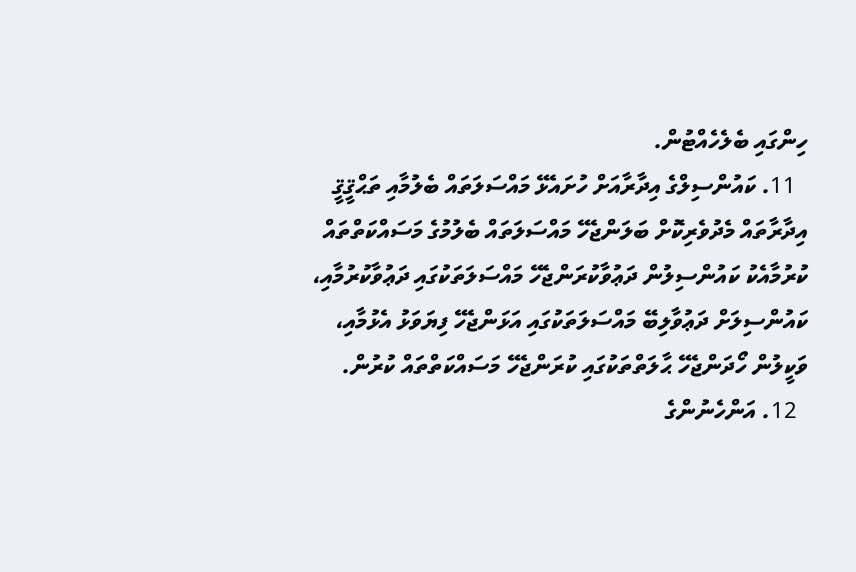ހިންގައި ބެލެހެއްޓުން.
  11. ކައުންސިލްގެ އިދާރާއަށް ހުށައެޅޭ މައްސަލަތައް ބެލުމާއި ތަޙްޤީޤީ އިދާރާތައް މެދުވެރިކޮށް ބަލަންޖެހޭ މައްސަލަތައް ބެލުމުގެ މަސައްކަތްތައް ކުރުމާއެކު ކައުންސިލުން ދަޢުވާކުރަންޖެހޭ މައްސަލަތަކުގައި ދަޢުވާކުރުމާއި، ކައުންސިލަށް ދަޢުވާލިބޭ މައްސަލަތަކުގައި އަޅަންޖެހޭ ފިޔަވަޅު އެޅުމާއި، ވަކީލުން ހޯދަންޖެހޭ ޙާލަތްތަކުގައި ކުރަންޖެހޭ މަސައްކަތްތައް ކުރުން.
  12. އަންހެނުންގެ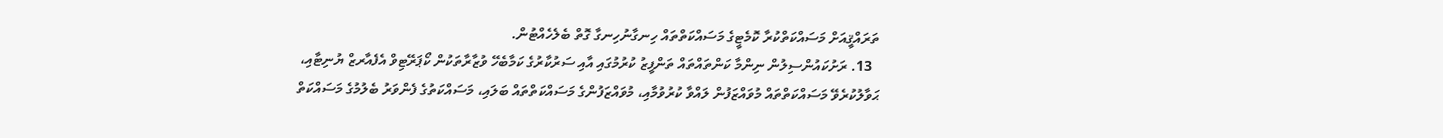ތަރައްޤީއަށް މަސައްކަތްކުރާ ކޮމެޓީގެ މަސައްކަތްތައް ހިނގާނުހިނގާ ގޮތް ބެލެހެއްޓުން.
  13. ރަށުކައުންސިލުން ނިންމާ ކަންތައްތައް ތަންފީޒު ކުރުމުގައި އާއި ސަރުކާރުގެ ކަމާބެހޭ ވުޒާރާތަކުން ކޯޕަރޭޓިވް އެފެއާރޒް ޔުނިޓާއި، ޙަވާލުކުރެވޭ މަސައްކަތްތައް މުވައްޒަފުން ލައްވާ ކުރުވުމާއި، މުވައްޒަފުންގެ މަސައްކަތްތައް ބަލައި، މަސައްކަތުގެ ފެންވަރު ބެލުމުގެ މަސައްކަތް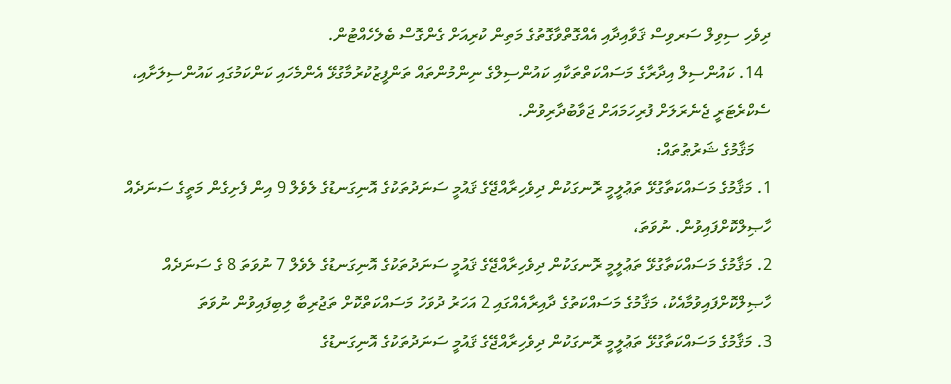ދިވެހި ސިވިލް ސަރވިސް ޤަވާއިދާއި އެއްގޮތްވާގޮތުގެ މަތިން ކުރިއަށް ގެންގޮސް ބެލެހެއްޓުން.
  14. ކައުންސިލް އިދާރާގެ މަސައްކަތްތަކާއި ކައުންސިލްގެ ނިންމުންތައް ތަންފީޒުކުރުމާގުޅޭ އެންމެހައި ކަންކަމުގައި ކައުންސިލަށާއި، ސެކްރެޓަރީ ޖެނެރަލަށް ފުރިހަމައަށް ޖަވާބުދާރިވުން.
    މަޤާމުގެ ޝަރުޠުތައް:
1. މަޤާމުގެ މަސައްކަތާގުޅޭ ތަޢުލީމީ ރޮނގަކުން ދިވެހިރާއްޖޭގެ ޤައުމީ ސަނަދުތަކުގެ އޮނިގަނޑުގެ ލެވެލް 9 އިން ފެށިގެން މަތީގެ ސަނަދެއް ހާޞިލްކޮށްފައިވުން. ނުވަތަ،
2. މަޤާމުގެ މަސައްކަތާގުޅޭ ތަޢުލީމީ ރޮނގަކުން ދިވެހިރާއްޖޭގެ ޤައުމީ ސަނަދުތަކުގެ އޮނިގަނޑުގެ ލެވެލް 7 ނުވަތަ 8 ގެ ސަނަދެއް ހާޞިލްކޮށްފައިވުމާއެކު، މަޤާމުގެ މަސައްކަތުގެ ދާއިރާއެއްގައި 2 އަހަރު ދުވަހު މަސައްކަތްކޮށް ތަޖުރިބާ ލިބިފައިވުން ނުވަތަ
3. މަޤާމުގެ މަސައްކަތާގުޅޭ ތަޢުލީމީ ރޮނގަކުން ދިވެހިރާއްޖޭގެ ޤައުމީ ސަނަދުތަކުގެ އޮނިގަނޑުގެ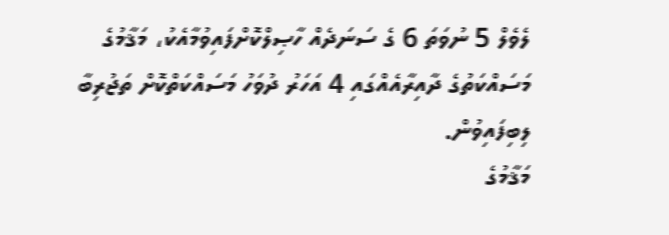ލެވެލް 5 ނުވަތަ 6 ގެ ސަނަދެއް ހާޞިލްކޮށްފައިވުމާއެކު، މަޤާމުގެ މަސައްކަތުގެ ދާއިރާއެއްގައި 4 އަހަރު ދުވަހު މަސައްކަތްކޮށް ތަޖުރިބާ ލިބިފައިވުން.
މަޤާމުގެ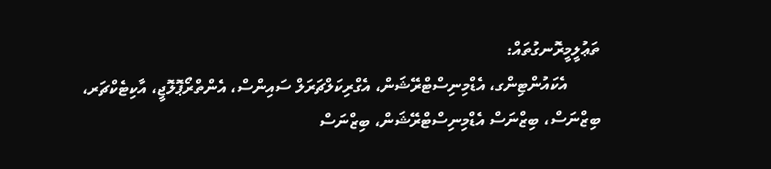ތަޢުލީމީރޮނގުތައް:
        އެކައުންޓިންގ، އެޑްމިނިސްޓްރޭޝަން، އެގްރިކަލްޗަރަލް ސައިންސް، އެންތްރޯޕޮލޮޖީ، އާކިޓެކްޗަރ، ބިޒްނަސް، ބިޒްނަސް އެޑްމިނިސްޓްރޭޝަން، ބިޒްނަސް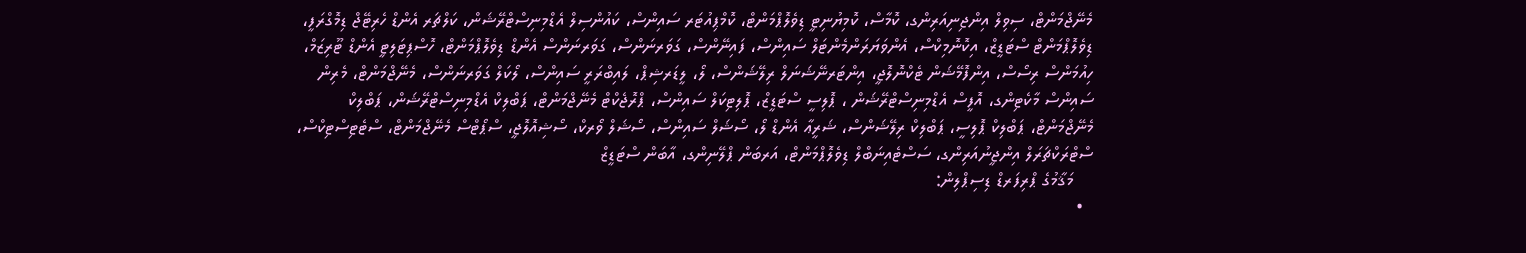މެނޭޖްމަންޓް، ސިވިލް އިންޖިނިއަރިންގ، ކޮމާސް، ކޮމިޔުނިޓީ ޑިވެލޮޕްމަންޓް، ކޮމްޕިއުޓަރ ސައިންސް، ކައުންސިލް އެޑްމިނިސްޓްރޭޝަން، ކަލްޗަރ އެންޑް ހެރިޓޭޖް ޑިމޮގްރަފީ، ޑިވެލޮޕްމަންޓް ސްޓަޑީޒް، އިކޮނޮމިކްސް، އެންވަޔަރަންމެންޓަލް ސައިންސް، ފައިނޭންސް، ގަވަރނަންސް، ގަވަރނަންސް އެންޑް ޑިވެލޮޕްމަންޓް، ހޮސްޕިޓަލިޓީ އެންޑް ޓޫރިޒަމް، ހިއުމަންސް ރިސޯސް، އިންފޮމޭޝަން ޓެކްނޮލޮޖީ، އިންޓަރނޭޝަނަލް ރިލޭޝަންސް، ލޯ، ލީޑަރޝިޕް، ލައިބްރަރީ ސައިންސް، ލޯކަލް ގަވަރނަންސް، މެނޭޖްމަންޓް، މެރިން ސައިންސް މާކެޓިންގ، އޮފީސް އެޑްމިނިސްޓްރޭޝަން ، ޕޮލިސީ ސްޓަޑީޒް، ޕޮލިޓިކަލް ސައިންސް، ޕްރޮޖެކްޓް މެނޭޖްމަންޓް، ޕަބްލިކް އެޑްމިނިސްޓްރޭޝަން، ޕަބްލިކް މެނޭޖްމަންޓް، ޕަބްލިކް ޕޮލިސީ، ޕަބްލިކް ރިލޭޝަންސް، ޝަރީޢާ އެންޑް ލޯ، ސޯޝަލް ސައިންސް، ސޯޝަލް ވޯރކް، ސޯޝިއޮލޮޖީ، ސްޕޯޓްސް މެނޭޖްމަންޓް، ސްޓެޓިސްޓިކްސް، ސްޓްރަކްޗަރަލް އިންޖީނުއަރިންގ، ސަސްޓެއިނަބްލް ޑިވެލޮޕްމަންޓް، އަރބަން ޕްލޭނިންގ، އާބަން ސްޓަޑީޒް
    މަޤާމުގެ ޕްރިފަރޑް ޑިސިޕްލިން:
  •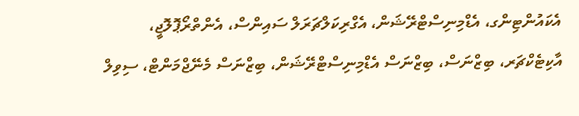އެކައުންޓިންގ، އެޑްމިނިސްޓްރޭޝަން، އެގްރިކަލްޗަރަލް ސައިންސް، އެންތްރޯޕޮލޮޖީ، އާކިޓެކްޗަރ، ބިޒްނަސް، ބިޒްނަސް އެޑްމިނިސްޓްރޭޝަން، ބިޒްނަސް މެނޭޖްމަންޓް، ސިވިލް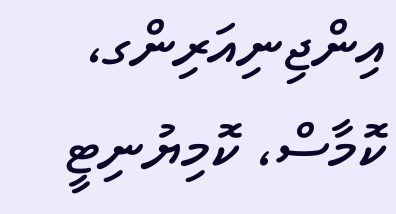އިންޖިނިއަރިންގ، ކޮމާސް، ކޮމިޔުނިޓީ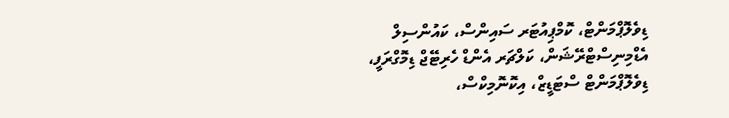ޑިވެލޮޕްމަންޓް، ކޮމްޕިއުޓަރ ސައިންސް، ކައުންސިލް އެޑްމިނިސްޓްރޭޝަން، ކަލްޗަރ އެންޑް ހެރިޓޭޖް ޑިމޮގްރަފީ، ޑިވެލޮޕްމަންޓް ސްޓަޑީޒް، އިކޮނޮމިކްސް،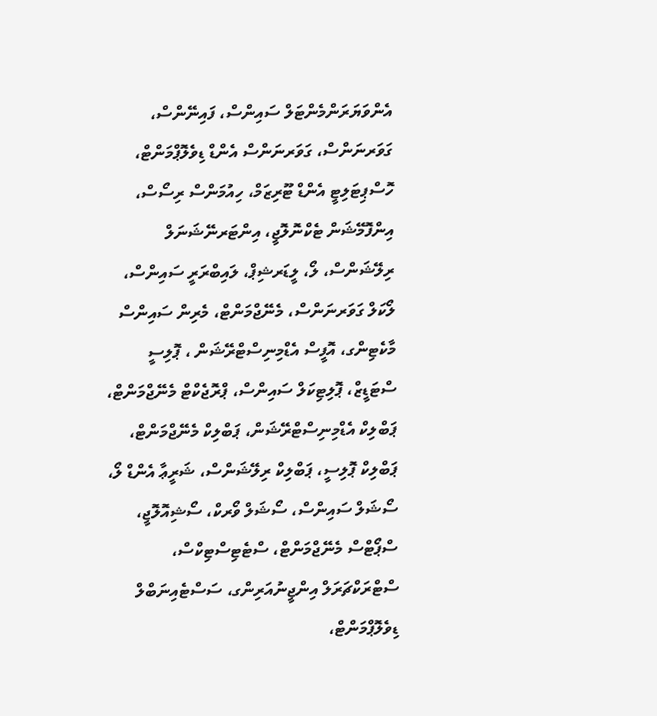އެންވަޔަރަންމެންޓަލް ސައިންސް، ފައިނޭންސް، ގަވަރނަންސް، ގަވަރނަންސް އެންޑް ޑިވެލޮޕްމަންޓް، ހޮސްޕިޓަލިޓީ އެންޑް ޓޫރިޒަމް، ހިއުމަންސް ރިސޯސް، އިންފޮމޭޝަން ޓެކްނޮލޮޖީ، އިންޓަރނޭޝަނަލް ރިލޭޝަންސް، ލޯ، ލީޑަރޝިޕް، ލައިބްރަރީ ސައިންސް، ލޯކަލް ގަވަރނަންސް، މެނޭޖްމަންޓް، މެރިން ސައިންސް މާކެޓިންގ، އޮފީސް އެޑްމިނިސްޓްރޭޝަން ، ޕޮލިސީ ސްޓަޑީޒް، ޕޮލިޓިކަލް ސައިންސް، ޕްރޮޖެކްޓް މެނޭޖްމަންޓް، ޕަބްލިކް އެޑްމިނިސްޓްރޭޝަން، ޕަބްލިކް މެނޭޖްމަންޓް، ޕަބްލިކް ޕޮލިސީ، ޕަބްލިކް ރިލޭޝަންސް، ޝަރީޢާ އެންޑް ލޯ، ސޯޝަލް ސައިންސް، ސޯޝަލް ވޯރކް، ސޯޝިއޮލޮޖީ، ސްޕޯޓްސް މެނޭޖްމަންޓް، ސްޓެޓިސްޓިކްސް، ސްޓްރަކްޗަރަލް އިންޖީނުއަރިންގ، ސަސްޓެއިނަބްލް ޑިވެލޮޕްމަންޓް،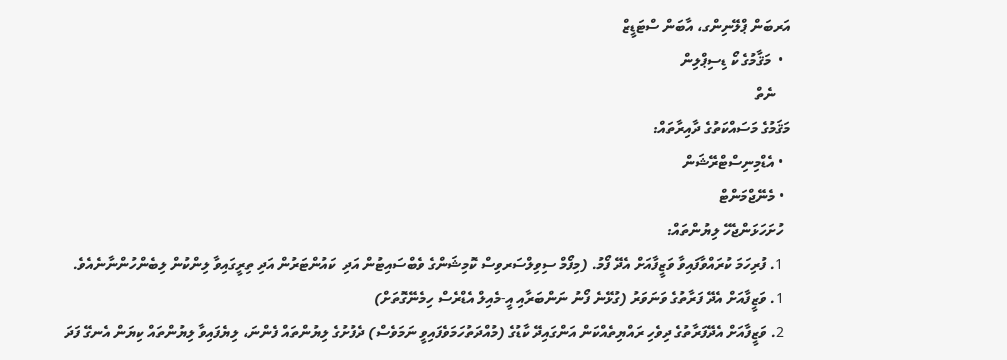އަރބަން ޕްލޭނިންގ، އާބަން ސްޓަޑީޒް
  •  މަޤާމުގެ ކޯ ޑިސިޕްލިން
    ނެތް
މަޤަމުގެ މަސައްކަތުގެ ދާއިރާތައް:
  • އެޑްމިނިސްޓްރޭޝަން
  • މެނޭޖްމަންޓް
  ހުށަހަޅަންޖެހޭ ލިޔުންތައް:
  1. ފުރިހަމަ ކުރައްވާފައިވާ ވަޒީފާއަށް އެދޭ ފޯމު. (މިފޯމް ސިވިލްސަރވިސް ކޮމިޝަންގެ ވެބްސައިޓުން އަދި  ކައުންޓަރުން އަދި ތިރީގައިވާ ލިންކުން ލިބެންހުންނާނެއެވެ.
  1. ވަޒީފާއަށް އެދޭ ފަރާތުގެ ވަނަވަރު (ގުޅޭނެ ފޯނު ނަންބަރާއި އީ-މެއިލް އެޑްރެސް ހިމެނޭގޮތަށް)
  2. ވަޒީފާއަށް އެދޭފަރާތުގެ ދިވެހި ރައްޔިތެއްކަން އަންގައިދޭ ކާޑުގެ (މުއްދަތުހަމަވެފައިވީ ނަމަވެސް) ދެފުށުގެ ލިޔުންތައް ފެންނަ، ލިޔެފައިވާ ލިޔުންތައް ކިޔަން އެނގޭ ފަދަ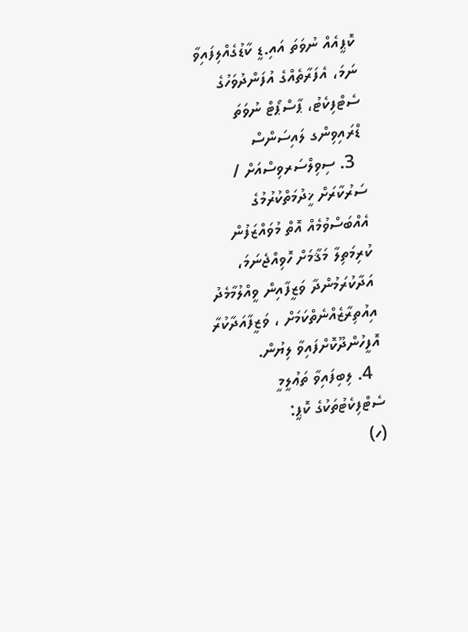ކޮޕީއެއް ނުވަތަ އައި.ޑީ ކާޑުގެއްލިފައިވާ ނަމަ، އެފަރާތެއްގެ އުފަންދުވަހުގެ ސެޓްފިކެޓު، ޕާސްޕޯޓް ނުވަތަ ޑްރައިވިންގ ލައިސަންސް
  3. ސިވިލްސަރވިސްއަށް / ސަރުކާރަށް ޚީދުމަތްކުރުމުގެ އެއްބަސްވުމެއް އޮތް މުވައްޒަފުން ކުރިމަތިލާ މަޤާމަށް ހޮވިއްޖެނަމަ، އަދާކުރަމުންދާ ވަޒީފާއިން ވީއްލުމާމެދު އިއުތިރާޒެއްނެތްކަމަށް ، ވަޒީފާއަދާކުރާ އޮފީހުންދޫކޮށްފައިވާ ލިޔުން.
  4. ލިބިފައިވާ ތަޢުލީމީ ސެޓްފިކެޓުތަކުގެ ކޮޕީ:
(ހ)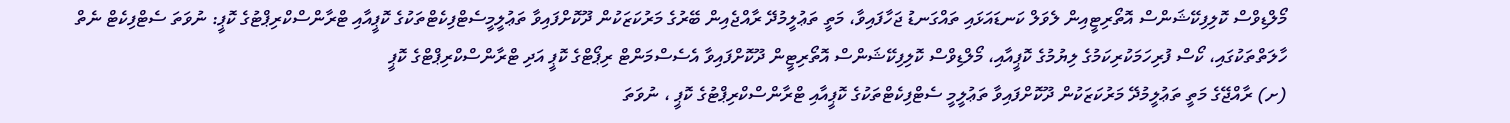މޯލްޑިވްސް ކޮލިފިކޭޝަންސް އޮތޯރިޓީއިން ލެވަލް ކަނޑައަޅައި ތައްގަނޑު ޖަހާފައިވާ، މަތީ ތަޢުލީމުދޭ ރާއްޖެއިން ބޭރުގެ މަރުކަޒަކުން ދޫކޮށްފައިވާ ތަޢުލީމީސެޓްފިކެޓްތަކުގެ ކޮޕީއާއި ޓްރާންސްކްރިޕްޓުގެ ކޮޕީ: ނުވަތަ ސެޓްފިކެޓް ނެތް ހާލަތްތަކުގައި، ކޯސް ފުރިހަމަކުރިކަމުގެ ލިޔުމުގެ ކޮޕީއާއި، މޯލްޑިވްސް ކޮލިފިކޭޝަންސް އޮތޯރިޓީން ދޫކޮށްފައިވާ އެސެސްމަންޓް ރިޕޯޓްގެ ކޮޕީ އަދި ޓްރާންސްކްރިޕްޓްގެ ކޮޕީ
(ށ) ރާއްޖޭގެ މަތީ ތަޢުލީމުދޭ މަރުކަޒަކުން ދޫކޮށްފައިވާ ތަޢުލީމީ ސެޓްފިކެޓްތަކުގެ ކޮޕީއާއި ޓްރާންސްކްރިޕްޓުގެ ކޮޕީ ، ނުވަތަ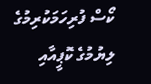ކޯސް ފުރިހަމަކުރިމުގެ ލިޔުމުގެ ކޮޕީއާއި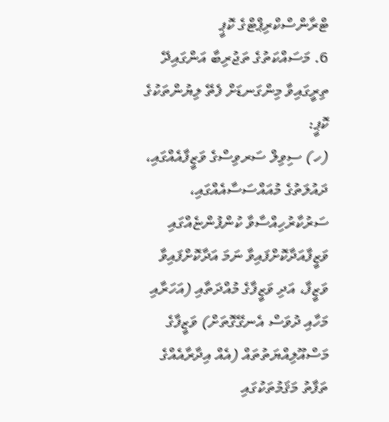ޓްރާންސްކްރިޕްޓްގެ ކޮޕީ
6. މަސައްކަތުގެ ތަޖުރިބާ އަންގައިދޭ ތިރީގައިވާ މިންގަނޑަށް ފެތޭ ލިޔުންތަކުގެ ކޮޕީ:
(ހ) ސިވިލް ސަރވިސްގެ ވަޒީފާއެއްގައި، ދައުލަތުގެ މުއައްސަސާއެއްގައި، ސަރުކާރުހިއްސާވާ ކުންފުންޏެއްގައި ވަޒީފާއަދާކޮށްފައިވާ ނަމަ އަދާކޮށްފައިވާ ވަޒީފާ، އަދި ވަޒީފާގެ މުއްދަތާއި (އަހަރާއި މަހާއި ދުވަސް އެނގޭގޮތަށް) ވަޒީފާގެ މަސްއޫލިއްޔަތުތައް (އެއް އިދާރާއެއްގެ ތަފާތު މަޤަމުތަކުގައި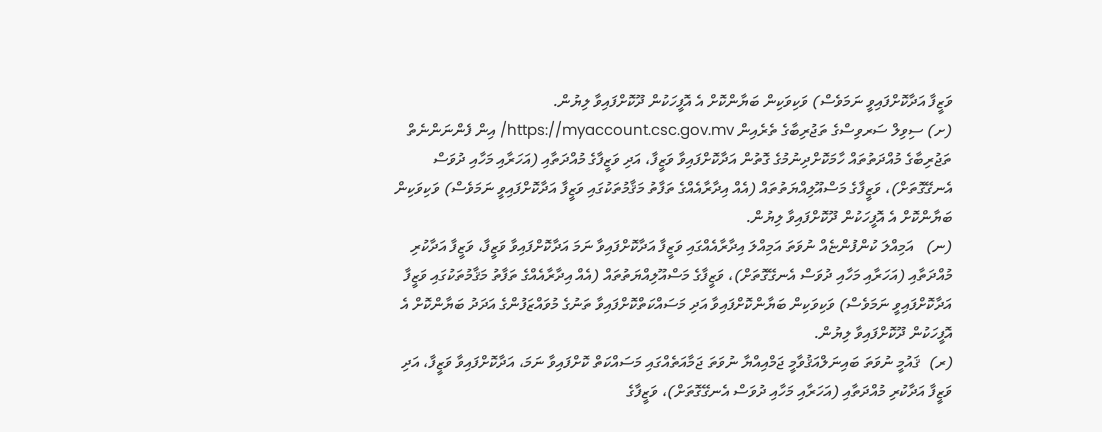ވަޒީފާ އަދާކޮށްފައިވީ ނަމަވެސް) ވަކިވަކިން ބަޔާންކޮށް އެ އޮފީހަކުން ދޫކޮށްފައިވާ ލިޔުން.
(ށ) ސިވިލް ސަރވިސްގެ ތަޖުރިބާގެ ތެރެއިން https://myaccount.csc.gov.mv/ އިން ފެންނަންނެތް ތަޖުރިބާގެ މުއްދަތުތައް ހާމަކޮށްދިނުމުގެ ގޮތުން އަދާކޮށްފައިވާ ވަޒީފާ، އަދި ވަޒީފާގެ މުއްދަތާއި (އަހަރާއި މަހާއި ދުވަސް އެނގޭގޮތަށް)، ވަޒީފާގެ މަސްއޫލިއްޔަތުތައް (އެއް އިދާރާއެއްގެ ތަފާތު މަޤާމުތަކުގައި ވަޒީފާ އަދާކޮށްފައިވީ ނަމަވެސް) ވަކިވަކިން ބަޔާންކޮށް އެ އޮފީހަކުން ދޫކޮށްފައިވާ ލިޔުން.
(ނ)   އަމިއްލަ ކުންފުންޏެއް ނުވަތަ އަމިއްލަ އިދާރާއެއްގައި ވަޒީފާ އަދާކޮށްފައިވާ ނަމަ އަދާކޮށްފައިވާ ވަޒީފާ، ވަޒީފާ އަދާކުރި މުއްދަތާއި (އަހަރާއި މަހާއި ދުވަސް އެނގޭގޮތަށް)، ވަޒީފާގެ މަސްއޫލިއްޔަތުތައް (އެއް އިދާރާއެއްގެ ތަފާތު މަޤާމުތަކުގައި ވަޒީފާ އަދާކޮށްފައިވީ ނަމަވެސް) ވަކިވަކިން ބަޔާންކޮށްފައިވާ އަދި މަސައްކަތްކޮށްފައިވާ ތަނުގެ މުވައްޒަފުންގެ އަދަދު ބަޔާންކޮށް އެ އޮފީހަކުން ދޫކޮށްފައިވާ ލިޔުން.
(ރ)  ޤައުމީ ނުވަތަ ބައިނަލްއަޤުވާމީ ޖަމްއިއްޔާ ނުވަތަ ޖަމާއަތެއްގައި މަސައްކަތް ކޮށްފައިވާ ނަމަ، އަދާކޮށްފައިވާ ވަޒީފާ، އަދި ވަޒީފާ އަދާކުރި މުއްދަތާއި (އަހަރާއި މަހާއި ދުވަސް އެނގޭގޮތަށް)، ވަޒީފާގެ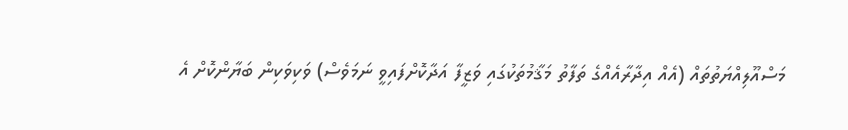މަސްއޫލިއްޔަތުތައް (އެއް އިދާރާއެއްގެ ތަފާތު މަޤާމުތަކުގައި ވަޒީފާ އަދާކޮށްފައިވީ ނަމަވެސް) ވަކިވަކިން ބަޔާންކޮށް އެ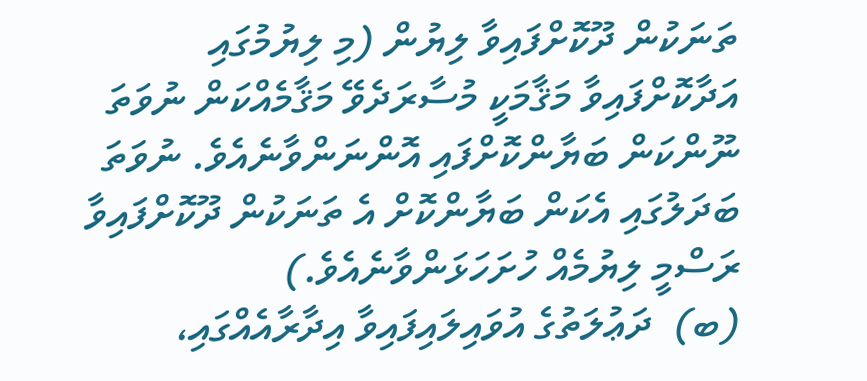ތަނަކުން ދޫކޮށްފައިވާ ލިޔުން (މި ލިޔުމުގައި އަދާކޮށްފައިވާ މަޤާމަކީ މުސާރަދެވޭ މަޤާމެއްކަން ނުވަތަ ނޫންކަން ބަޔާންކޮށްފައި އޮންނަންވާނެއެވެ. ނުވަތަ ބަދަލުގައި އެކަން ބަޔާންކޮށް އެ ތަނަކުން ދޫކޮށްފައިވާ ރަސްމީ ލިޔުމެއް ހުށަހަޅަންވާނެއެވެ.)
(ބ)  ދަޢުލަތުގެ އުވައިލައިފައިވާ އިދާރާއެއްގައި،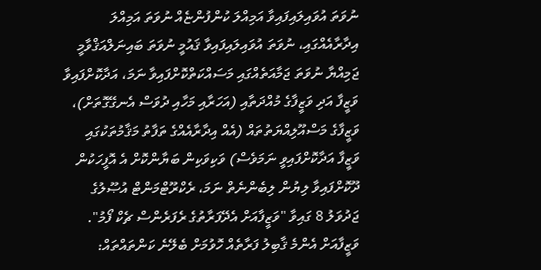ނުވަތަ އުވައިލައިފައިވާ އަމިއްލަ ކުންފުންޏެއް ނުވަތަ އަމިއްލަ އިދާރާއެއްގައި، ނުވަތަ އުވައިލައިފައިވާ ޤައުމީ ނުވަތަ ބައިނަލްއަޤްވާމީ ޖަމިއްޔާ ނުވަތަ ޖަމާއަތެއްގައި މަސައްކަތްކޮށްފައިވާ ނަމަ، އަދާކޮށްފައިވާ ވަޒީފާ އަދި ވަޒީފާގެ މުއްދަތާއި (އަހަރާއި މަހާއި ދުވަސް އެނގޭގޮތަށް)، ވަޒީފާގެ މަސްއޫލިއްޔަތުތައް (އެއް އިދާރާއެއްގެ ތަފާތު މަޤާމުތަކުގައި ވަޒީފާ އަދާކޮށްފައިވީ ނަމަވެސް) ވަކިވަކިން ބަޔާންކޮށް އެ އޮފީހަކުން ދޫކޮށްފައިވާ ލިޔުން ލިބެންނެތް ނަމަ، ރެކްރޫޓްމަންޓް އުޞޫލުގެ ޖަދުވަލު 8 ގައިވާ "ވަޒީފާއަށް އެދޭފަރާތުގެ ރެފަރެންސް ޗެކް ފޯމު".
ވަޒީފާއަށް އެންމެ ޤާބިލު ފަރާތެއް ހޮވުމަށް ބެލޭނެ ކަންތައްތައް: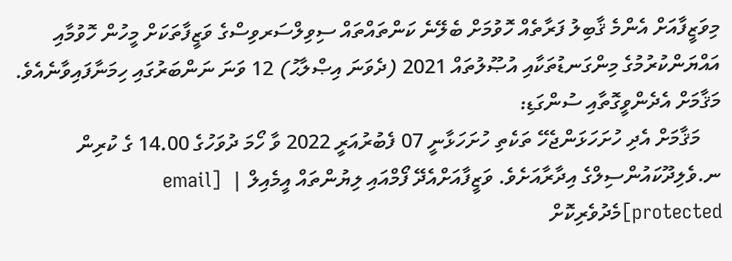މިވަޒީފާއަށް އެންމެ ޤާބިލު ފަރާތެއް ހޮވުމަށް ބެލޭނެ ކަންތައްތައް ސިވިލްސަރވިސްގެ ވަޒީފާތަކަށް މީހުން ހޮވުމާއި އައްޔަންކުރުމުގެ މިންގަނޑުތަކާއި އުޞޫލުތައް 2021 (ދެވަނަ އިޞްލާޙު) 12 ވަނަ ނަންބަރުގައި ހިމަނާފައިވާނެއެވެ.
މަޤާމަށް އެދެންވީގޮތާއި ސުންގަޑި:
    މަޤާމަށް އެދި ހުށަހަޅަންޖެހޭ ތަކެތި ހުށަހަޅާނީ 07 ފެބުރުއަރީ 2022 ވާ ހޯމަ ދުވަހުގެ 14.00 ގެ ކުރިން ނ.ވެލިދޫކައުންސިލްގެ އިދާރާއަށެވެ. ވަޒީފާއަށްއެދޭ ފޯމްއައި ލިޔުންތައް އީމެއިލް |  [email protected]މެދުވެރިކޮށް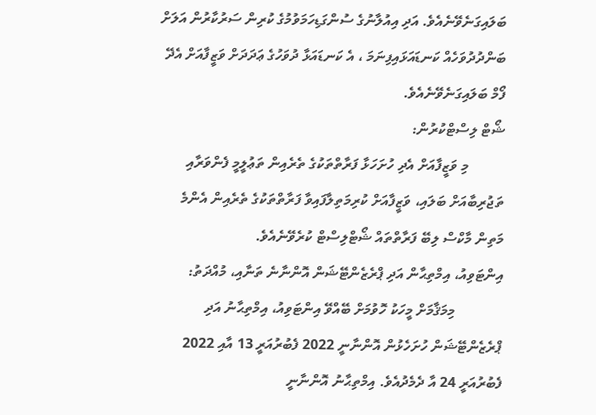ބަލައިގަނެވޭނެއެވެ. އަދި އިއުލާނުގެ ސުންގަޑިހަމަވުމުގެ ކުރިން ސަރުކާރުން އަލަށް ބަންދުދުވަހެއް ކަނޑައަޅައިފިނަމަ ، އެ ކަނޑައަޅާ ދުވަހުގެ ޢަދަދަށް ވަޒީފާއަށް އެދޭ ފޯމް ބަލައިގަނެވޭނެއެވެ.
ޝޯޓް ލިސްޓްކުރުން:
          މި ވަޒީފާއަށް އެދި ހުށަހަޅާ ފަރާތްތަކުގެ ތެރެއިން ތަޢުލީމީ ފެންވަރާއި ތަޖުރިބާއަށް ބަލައި، ވަޒީފާއަށް ކުރިމަތިލާފައިވާ ފަރާތްތަކުގެ ތެރެއިން އެންމެ މަތިން މާކްސް ލިބޭ ފަރާތްތައް ޝޯޓްލިސްޓް ކުރެވޭނެއެވެ.
އިންޓަވިއު، އިމްތިޙާން އަދި ޕްރެޒެންޓޭޝަން އޮންނާނެ ތަނާއި، މުއްދަތު:
             މިމަޤާމަށް މީހަކު ހޮވުމަށް ބޭއްވޭ އިންޓަވިއު، އިމްތިޙާނު އަދި ޕްރެޒެންޓޭޝަން ހުށަހެޅުން އޮންނާނީ 2022 ފެބުރުއަރީ 13 އާއި 2022 ފެބުރުއަރީ 24 އާ ދެމެދުއެވެ. އިމްތިޙާނު އޮންނާނީ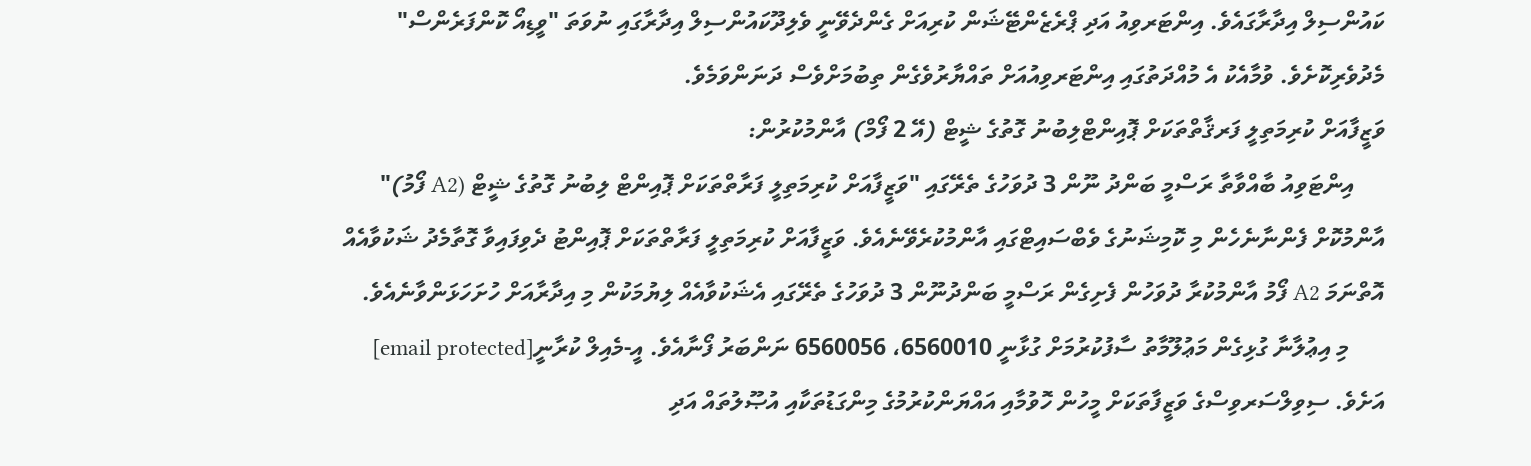ކައުންސިލް އިދާރާގައެވެ. އިންޓަރވިއު އަދި ޕްރެޒެންޓޭޝަން ކުރިއަށް ގެންދެވޭނީ ވެލިދޫކައުންސިލް އިދާރާގައި ނުވަތަ "ވީޑިއޯ ކޮންފަރެންސް" މެދުވެރިކޮށެވެ. ވުމާއެކު އެ މުއްދަތުގައި އިންޓަރވިއުއަށް ތައްޔާރުވެގެން ތިބުމަށްވެސް ދަނަންވަމެވެ.
ވަޒީފާއަށް ކުރިމަތިލީ ފަރޤާތްތަކަށް ޕޮއިންޓްލިބުނު ގޮތުގެ ޝީޓް (އޭ 2 ފޯމް) އާންމުކުރުން:
     އިންޓަވިއު ބާއްވާތާ ރަސްމީ ބަންދު ނޫން 3 ދުވަހުގެ ތެރޭގައި "ވަޒީފާއަށް ކުރިމަތިލީ ފަރާތްތަކަށް ޕޮއިންޓް ލިބުނު ގޮތުގެ ޝީޓް (A2 ފޯމު)" އާންމުކޮށް ފެންނާނެހެން މި ކޮމިޝަނުގެ ވެބްސައިޓްގައި އާންމުކުރެވޭނެއެވެ. ވަޒީފާއަށް ކުރިމަތިލީ ފަރާތްތަކަށް ޕޮއިންޓު ދެވިފައިވާ ގޮތާމެދު ޝަކުވާއެއް އޮތްނަމަ A2 ފޯމު އާންމުކުރާ ދުވަހުން ފެށިގެން ރަސްމީ ބަންދުނޫން 3 ދުވަހުގެ ތެރޭގައި އެޝަކުވާއެއް ލިޔުމަކުން މި އިދާރާއަށް ހުށަހަޅަންވާނެއެވެ.
      މި އިޢުލާނާ ގުޅިގެން މަޢުލޫމާތު ސާފުކުރުމަށް ގުޅާނީ 6560010، 6560056 ނަންބަރު ފޯނާއެވެ. އީ-މެއިލް ކުރާނީ[email protected] އަށެވެ. ސިވިލްސަރވިސްގެ ވަޒީފާތަކަށް މީހުން ހޮވުމާއި އައްޔަންކުރުމުގެ މިންގަޑުތަކާއި އުޞޫލުތައް އަދި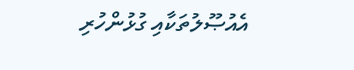އެއުޞޫލުތަކާއި ގުޅުންހުރި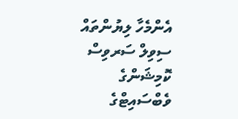އެންމެހާ ލިޔުންތައް ސިވިލް ސަރވިސް ކޮމިޝަންގެ ވެބްސައިޓްގެ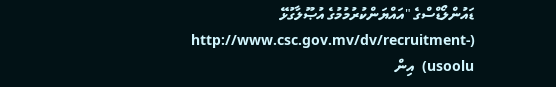ޑައުންލޯޑްސްގެ "އައްޔަންކުރުމުމުގެ އުޞޫލާގުޅޭ (http://www.csc.gov.mv/dv/recruitment-usoolu)  އިން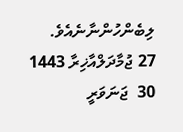ލިބެންހުންނާނެއެވެ.
27 ޖުމާދަލްއާޚިރާ 1443
30  ޖަނަވަރީ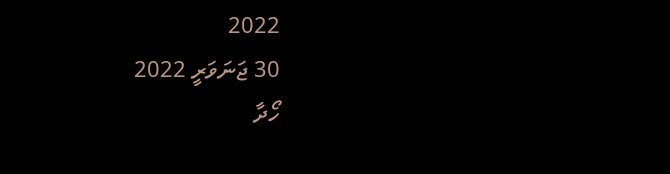2022
30 ޖަނަވަރީ 2022
ހޯދާ